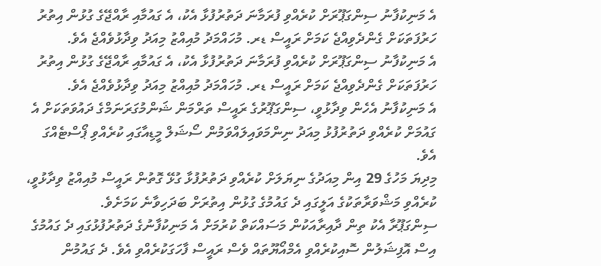އެ މަނިކުފާނު ސިންގަޕޫރަށް ކުރެއްވި ފުރަމާނަ ދަތުރުފުޅާ އެކު، އެ ގައުމާއި ރާއްޖޭގެ ގުޅުން އިތުރު ހަރުފަތަކަށް ގެންދެވިއްޖެ ކަމަށް ރައީސް ޑރ. މުހައްމަދު މުއިއްޒު މިއަދު ވިދާޅުވެއްޖެ އެވެ.
އެ މަނިކުފާނު ސިންގަޕޫރަށް ކުރެއްވި ފުރަމާނަ ދަތުރުފުޅާ އެކު، އެ ގައުމާއި ރާއްޖޭގެ ގުޅުން އިތުރު ހަރުފަތަކަށް ގެންދެވިއްޖެ ކަމަށް ރައީސް ޑރ. މުހައްމަދު މުއިއްޒު މިއަދު ވިދާޅުވެއްޖެ އެވެ.
އެ މަނިކުފާނު އެހެން ވިދާޅުވީ، ސިންގަޕޫރުގެ ރައީސް ތަރްމަން ޝަންމުގަރަނަމްގެ ދައުވަތަކަށް އެ ގައުމަށް ކުރެއްވި ދަތުރުފުޅު މިއަދު ނިންމަވައިލައްވަމުން ސޯޝަލް މީޑިއާގައި ކުރެއްވި ޕޯސްޓެއްގަ އެވެ.
މިދިޔަ މަހުގެ 29 އިން މިއަދުގެ ނިޔަލަށް ކުރެއްވި ދަތުރުފުޅާ ގުޅޭ ގޮތުން ރައީސް މުއިއްޒު ވިދާޅުވީ، ކުރެއްވި މަޝްވަރާތަކުގެ އަލީގައި ދެ ގައުމުގެ ގުޅުން އިތުރަށް ބަދަހިވާނެ ކަމަށެވެ.
ސިންގަޕޫރާ އެކު ތިން ދާއިރާއަކުން މަސައްކަތް ކުރުމަށް އެ މަނިކުފާނުގެ ދަތުރުފުޅުގައި ދެ ގައުމުގެ އިސް އޮފިޝަލުން ސޮއިކުރެއްވި އެމްއޯޔޫތައް ވެސް ރައީސް ފާހަގަކުރެއްވި އެވެ. ދެ ގައުމުން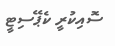ސޮއިކުރީ ކެޕޭސިޓީ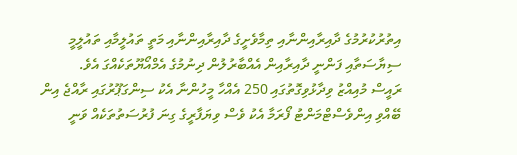އިތުރުކުރުމުގެ ދާއިރާއިންނާއި ތިމާވެށީގެ ދާއިރާއިންނާއި މަތީ ތައުލީމާއި ތައުލީމީ ސިޔާސަތާއި ފަންނީ ދާއިރާއިން އެއްބާރުލުން ދިނުމުގެ އެމްއޯޔޫތަކެއްގަ އެވެ.
ރައީސް މުއިއްޒު ވިދާޅުވިގޮތުގައި 250 އެއްހާ މީހުންނާ އެކު ސިންގަޕޫރުގައި ރާއްޖެ އިން ބޭއްވި އިންވެސްޓްމަންޓު ފޯރަމާ އެކު ވެސް ވިޔަފާރީގެ ގިނަ ފުރުސަތުތަކެއް ވަނީ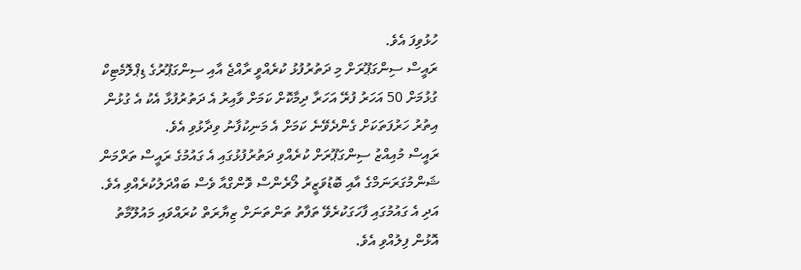ހުޅުވިފަ އެވެ.
ރައީސް ސިންގަޕޫރަށް މި ދަތުރުފުޅު ކުރެއްވީ ރާއްޖެ އާއި ސިންގަޕޫރުގެ ޑިޕްލޮމެޓިކް ގުޅުމަށް 50 އަހަރު ފުރޭ އަހަރާ ދިމާކޮށް ކަމަށް ވާއިރު އެ ދަތުރުފުޅާ އެކު އެ ގުޅުން އިތުރު ހަރުފަތަކަށް ގެންދެވޭނެ ކަމަށް އެ މަނިކުފާނު ވިދާޅުވި އެވެ.
ރައީސް މުއިއްޒު ސިންގަޕޫރަށް ކުރެއްވި ދަތުރުފުޅުގައި އެ ގައުމުގެ ރައީސް ތަރްމަން ޝަންމުގަރަނަމްގެ އާއި ބޮޑުވަޒީރު ލޯރެންސް ވޮންގްއާ ވެސް ބައްދަލުކުރެއްވި އެވެ. އަދި އެ ގައުމުގައި ފާހަގަކުރެވޭ ތަފާތު ތަންތަނަށް ޒިޔާރަތް ކުރައްވައި މައުލޫމާތު އޮޅުން ފިލުއްވި އެވެ.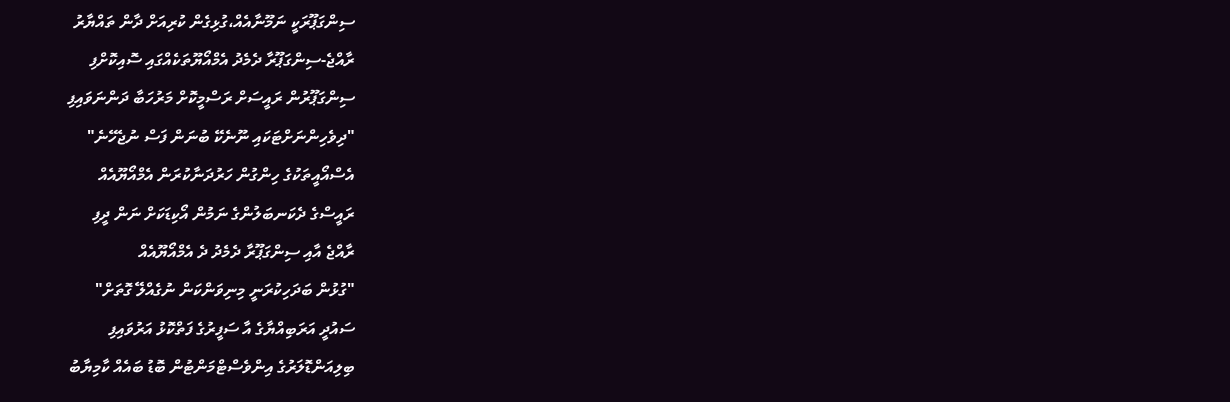ސިންގަޕޫރަކީ ނަމޫނާއެއް،ގުޅިގެން ކުރިއަށް ދާން ތައްޔާރު
ރާއްޖެ-ސިންގަޕޫރާ ދެމެދު އެމްއޯޔޫތަކެއްގައި ސޮއިކޮށްފި
ސިންގަޕޫރުން ރައީސަށް ރަސްމީކޮށް މަރުހަބާ ދަންނަވައިފި
"ދިވެހިންނަށްޓަކައި ނޫނެކޭ ބުނަން ފަސް ނުޖެހޭނެ"
އެސްއޯއީތަކުގެ ހިންގުން ހަރުދަނާކުރަން އެމްއޯޔޫއެއް
ރައީސްގެ ދެކަނބަލުންގެ ނަމުން އޯކިޑަކަށް ނަން ދީފި
ރާއްޖެ އާއި ސިންގަޕޫރާ ދެމެދު ދެ އެމްއޯޔޫއެއް
"ގުޅުން ބަދަހިކުރަނީ މިނިވަންކަން ނުގެއްލޭ ގޮތަށް"
ސައުދީ އަރަބިއްޔާގެ އާ ސަފީރުގެ ފަތްކޮޅު އަރުވައިފި
ބިލިއަންޑޮލަރުގެ އިންވެސްޓްމަންޓުން ބޮޑު ބައެއް ކާމިޔާބު